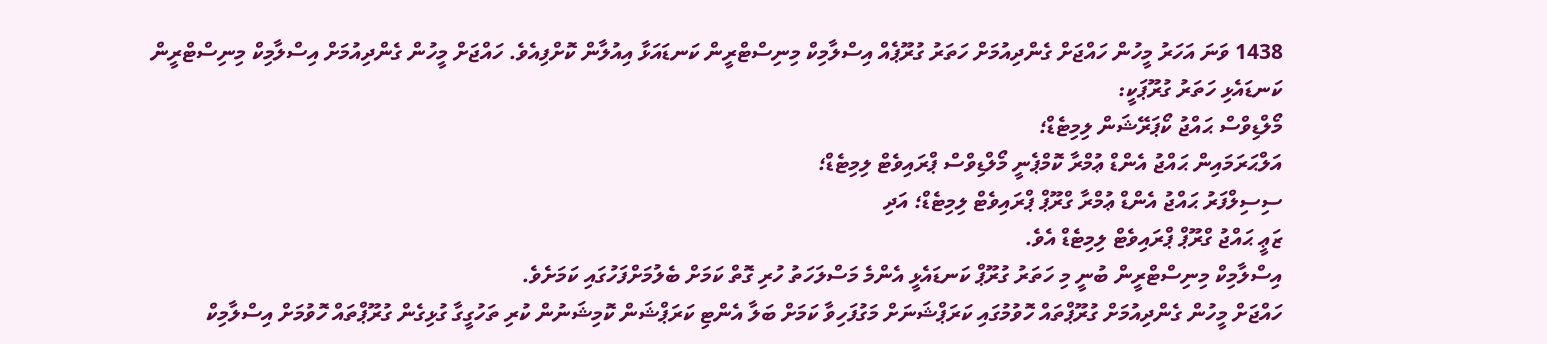1438 ވަނަ އަހަރު މީހުން ހައްޖަށް ގެންދިއުމަށް ހަތަރު ގުރޫޕެއް އިސްލާމިކް މިނިސްޓްރީން ކަނޑައަޅާ އިއުލާން ކޮށްފިއެވެ. ހައްޖަށް މީހުން ގެންދިއުމަށް އިސްލާމިކް މިނިސްޓްރީން ކަނޑައެޅި ހަތަރު ގުރޫޕަކީ:
މޯލްޑިވްސް ޙައްޖު ކޯޕަރޭޝަން ލިމިޓެޑް؛
އަލްޙަރަމައިން ޙައްޖު އެންޑް ޢުމްރާ ކޮމްޕެނީ މޯލްޑިވްސް ޕްރައިވެޓް ލިމިޓެޑް؛
ސިސިލްފަރު ޙައްޖު އެންޑް ޢުމްރާ ގްރޫޕް ޕްރައިވެޓް ލިމިޓެޑް؛ އަދި
ޒަޢީ ޙައްޖު ގްރޫޕް ޕްރައިވެޓް ލިމިޓެޑް އެވެ.
އިސްލާމިކް މިނިސްޓްރީން ބުނީ މި ހަތަރު ގުރޫޕް ކަނޑައެޅީ އެންމެ މަސްލަހަތު ހުރި ގޮތް ކަމަށް ބެލުމަށްފަހުގައި ކަމަށެވެ.
ހައްޖަށް މީހުން ގެންދިއުމަށް ގުރޫޕްތައް ހޮވުމުގައި ކަރަޕްޝަނަށް މަގުފަހިވާ ކަމަށް ބަލާ އެންޓި ކަރަޕްޝަން ކޮމިޝަނުން ކުރި ތަހުގީގާ ގުޅިގެން ގުރޫޕްތައް ހޮވުމަށް އިސްލާމިކް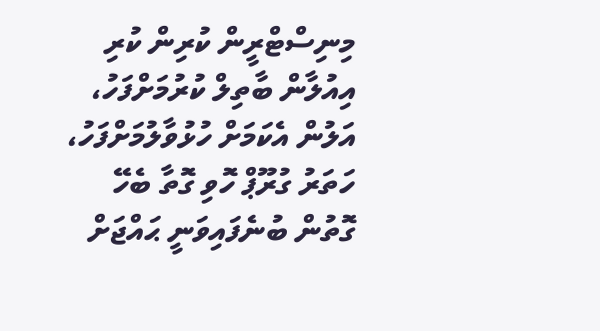މިނިސްޓްރީން ކުރިން ކުރި އިއުލާން ބާތިލް ކުރުމަށްފަހު، އަލުން އެކަމަށް ހުޅުވާލުމަށްފަހު، ހަތަރު ގުރޫޕް ހޮވި ގޮތާ ބެހޭ ގޮތުން ބުނެފައިވަނީ ޙައްޖަށް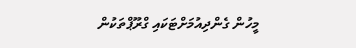މީހުން ގެންދިއުމަށްޓަކައި ގްރޫޕްތަކުން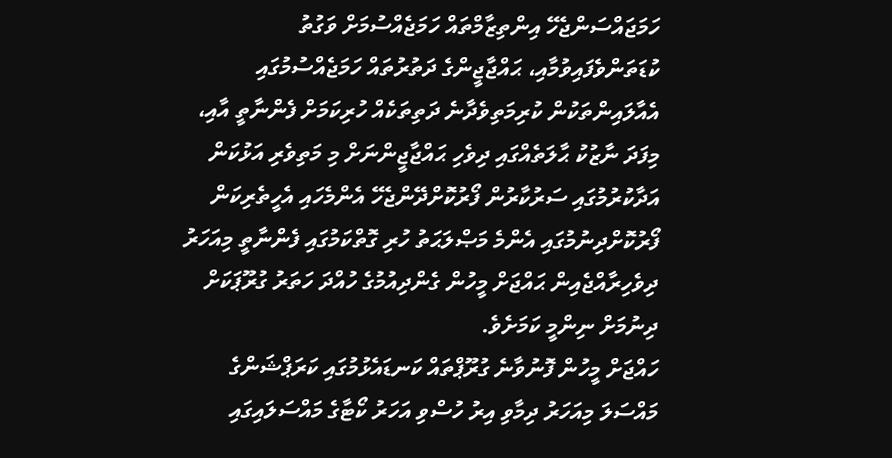ހަމަޖައްސަންޖެހޭ އިންތިޒާމްތައް ހަމަޖެއްސުމަށް ވަގުތު ކުޑަތަންވެފައިވުމާއި، ޙައްޖާޖީންގެ ދަތުރުތައް ހަމަޖެއްސުމުގައި އެއާލައިންތަކުން ކުރިމަތިވެދާނެ ދަތިތަކެއް ހުރިކަމަށް ފެންނާތީ އާއި، މިފަދަ ނާޒުކު ޙާލަތެއްގައި ދިވެހި ޙައްޖާޖީންނަށް މި މަތިވެރި އަޅުކަން އަދާކުރުމުގައި ސަރުކާރުން ފޯރުކޮށްދޭންޖެހޭ އެންމެހައި އެހީތެރިކަން ފޯރުކޮށްދިނުމުގައި އެންމެ މަޞްލަޙަތު ހުރި ގޮތްކަމުގައި ފެންނާތީ މިއަހަރު ދިވެހިރާއްޖެއިން ޙައްޖަށް މީހުން ގެންދިއުމުގެ ހުއްދަ ހަތަރު ގުރޫޕަކަށް ދިނުމަށް ނިންމީ ކަމަށެވެ.
ހައްޖަށް މީހުން ފޮނުވާނެ ގުރޫޕްތައް ކަނޑައެޅުމުގައި ކަރަޕްޝަންގެ މައްސަލަ މިއަހަރު ދިމާވި އިރު ހުސްވި އަހަރު ކޯޓާގެ މައްސަލައިގައި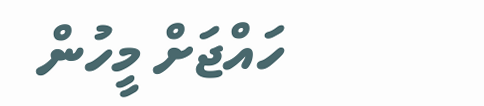ހައްޖަށް މީހުން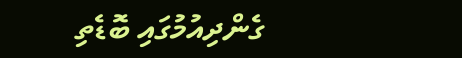ގެންދިއުމުގައި ބޮޑެތި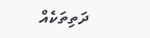ދަތިތަކެއް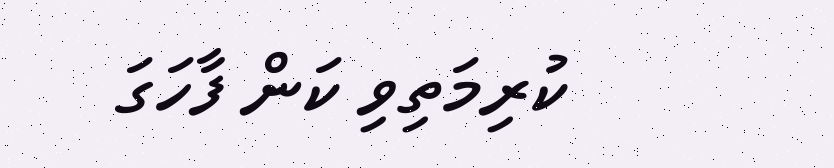ކުރިމަތިވި ކަން ފާހަގަ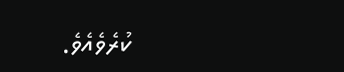ކުރެވެއެވެ.